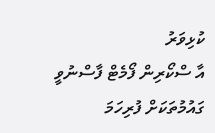ކުޅިވަރު
އާ ސްކޯރިން ފޯމެޓް ފާސްނުވީ ގައުމުތަކަށް ފުރިހަމަ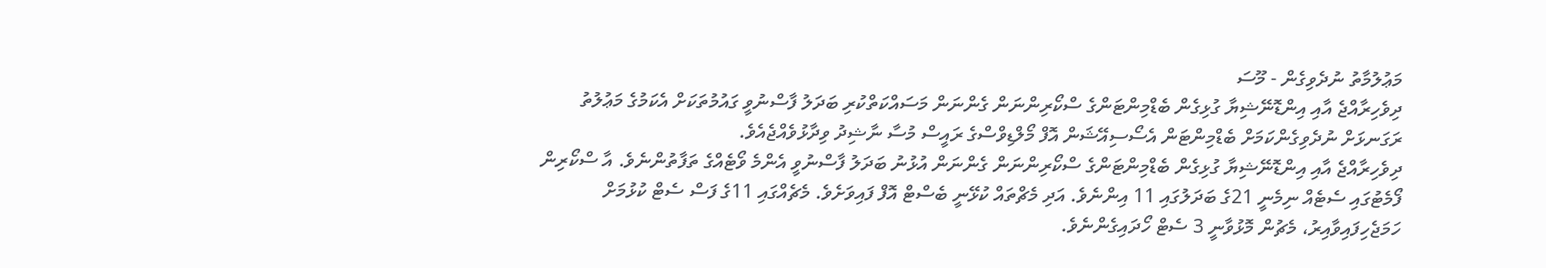މަޢުލުމާތު ނުދެވިގެން - މޫސަ
ދިވެހިރާއްޖެ އާއި އިންޑޮނޭޝިޔާ ގުޅިގެން ބެޑްމިންޓަންގެ ސްކޯރިންނަން ގެންނަން މަސައްކަތްކުރި ބަދަލު ފާސްނުވީ ގައުމުތަކަށް އެކަމުގެ މަޢުލުތު ރަގަނޅަށް ނުދެވިގެންކަމަށް ބެޑްމިންޓަން އެސޯސިއޭޝަން އޮފް މޯލްޑިވްސްގެ ރައީސް މުސާ ނާޝިދު ވިދާޅުވެއްޖެއެވެ.
ދިވެހިރާއްޖެ އާއި އިންޑޮނޭޝިޔާ ގުޅިގެން ބެޑްމިންޓަންގެ ސްކޯރިންނަން ގެންނަން އުޅުނު ބަދަލު ފާސްނުވީ އެންމެ ވޯޓެއްގެ ތަފާތުންނެވެ. އާ ސްކޯރިން ފޯމެޓުގައި ސެޓެއް ނިމެނީ 21ގެ ބަދަލުގައި 11 އިންނެވެ. އަދި މެޗްތައް ކުޅޭނީ ބެސްޓް އޮފް ފައިވަށެވެ. މެޗެއްގައި 11ގެ ފަސް ސެޓް ކުޅުމަށް ހަމަޖެހިފައިވާއިރު، މެޗުން މޮޅުވާނީ 3 ސެޓް ހޯދައިގެންނެވެ.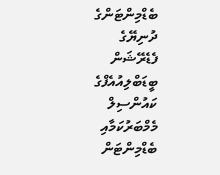ބެޑްމިންޓަންގެ ދުނިޔޭގެ ފެޑެރޭޝަން ބީޑަބްލިއުއެފްގެ ކައުންސިލް މެމްބަރުކަމާއި ބެޑްމިންޓަން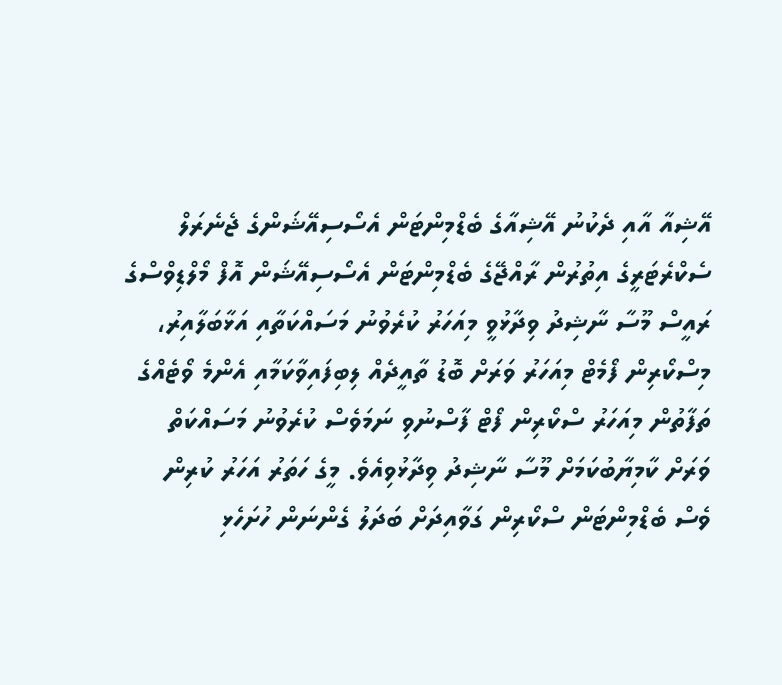އޭޝިއާ އާއި ދެކުނު އޭޝިއާގެ ބެޑްމިންޓަން އެސޯސިއޭޝަންގެ ޖެނެރަލް ސެކްރެޓަރީގެ އިތުރުން ރާއްޖޭގެ ބެޑްމިންޓަން އެސޯސިއޭޝަން އޮފް މޯލްޑިވްސްގެ ރައީސް މޫސާ ނާޝިދު ވިދާޅުވީ މިއަހަރު ކުރެވުނު މަސައްކަތާއި އަޅާބަލާއިރު، މިސްކޯރިން ފޯމެޓް މިއަހަރު ވަރަށް ބޮޑު ތާއީދެއް ލިބިފައިވާކަމާއި އެންމެ ވޯޓެއްގެ ތަފާތުން މިއަހަރު ސްކޯރިން ފޯޓް ފާސްނުވި ނަމަވެސް ކުރެވުނު މަސައްކަތް ވަރަށް ކާމިޔާބުކަމަށް މޫސާ ނާޝިދު ވިދާޅުވިއެވެ. މީގެ ހަތަރު އަހަރު ކުރިން ވެސް ބެޑްމިންޓަން ސްކޯރިން ގަވާއިދަށް ބަދަލު ގެންނަން ހުށަހެޅި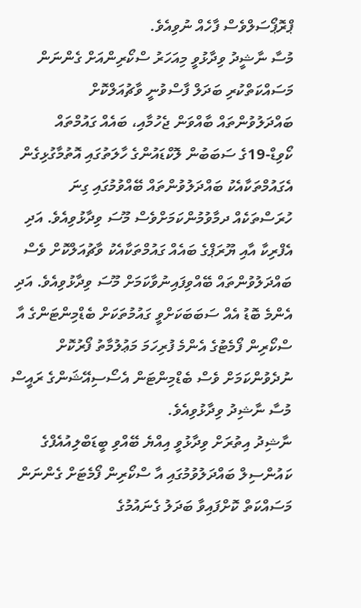ޕްރޮޕޯސަލްވެސް ފާހެއް ނުވިއެވެ.
މުސާ ނާޝީދު ވިދާޅުވީ މިއަހަރު ސްކޯރިންއަށް ގެންނަން މަސައްކަތްކުރި ބަދަލް ފާސްވުނީ ވާޗުއަލްކޮށް ބައްދަލުވުންތައް ބާއްވަން ޖެހުމާއި، ބައެއް ގައުމްތައް ކޯވިޑް-19ގެ ސަބަބުން ލޮކްޑައުންގެ ހާލަތުގައި އޮތުމާގުޅިގެން އެގައުމްތަކާއެކު ބައްދަލުވުންތައް ބޭއްވުމުގައި ގިނަ ހުރަސްތަކެއް ދމާވުމުންކަމަށްވެސް މޫސަ ވިދާޅުވިއެވެ. އަދި އެފްރިކާ އާއި ޔޫރަޕްގެ ބައެއް ގައުމްތަކާއެކު ވާޗުއަލްކޮށް ވެސް ބައްދަލުވުންތައް ބޭއްވިފައިނުވާކަމަށް މޫސަ ވިދާޅުވިއެވެ. އަދި އެންމެ ބޮޑު އެއް ސަބަބަކަށްވީ ގައުމުތަކަށް ބެޑްމިންޓަންގެ އާ ސްކޯރިން ފޯމެޓުގެ އެންމެ ފުރިހަމަ މަޢުލުމާތު ފޯރުކޮށް ނުދެވުންކަމަށް ވެސް ބެޑްމިންޓަން އެސޯސިއޭޝަންގެ ރައީސް މުސާ ނާޝިދު ވިދާޅުވިއެވެ.
ނާޝިދު އިތުރަށް ވިދާޅުވީ އިއްޔެ ބޭއްވި ބީޑަބްލިއުއެފްގެ ކައުންސިލް ބައްދަލުވުމުގައި އާ ސްކޯރިން ފޯމެޓަށް ގެންނަން މަސައްކަތް ކޮށްފައިވާ ބަދަލު ގެނައުމުގެ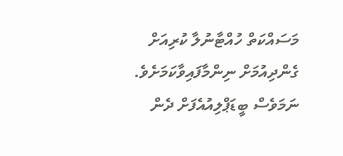މަސައްކަތް ހުއްޓާނުލާ ކުރިއަށް ގެންދިއުމަށް ނިންމާފައިވާކަމަށެވެ. ނަމަވެސް ބީޑަޕްލިއުއެފަށް ދެން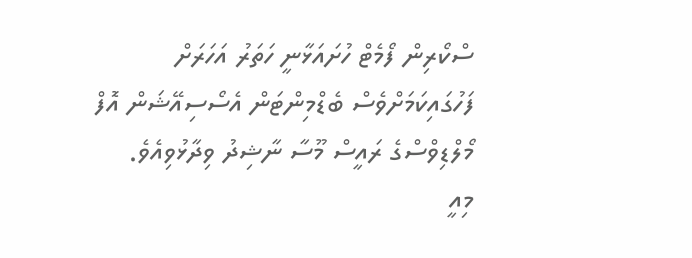ސްކޯރިން ފޯމެޓް ހުށައަޅާނީ ހަތަރު އަހަރަށް ފަހުގައިކަމަށްވެސް ބެޑްމިންޓަން އެސޯސިއޭޝަން އޮފް މޯލްޑިވްސްގެ ރައީސް މޫސާ ނާޝިދު ވިދާޅުވިއެވެ.
މިއީ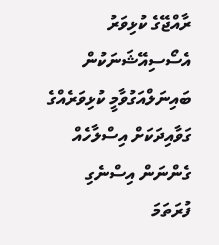ރާއްޖޭގެ ކުޅިވަރު އެސޯސިއޭޝަނަކުން ބައިނަލްއަގުވާމީ ކުޅިވަރެއްގެ ގަވާއިދަކަށް އިސްލާހެއް ގެންނަން އިސްނެގި ފުރަތަމަ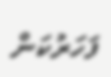ފަހަރުކަން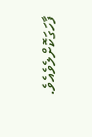ފާހަގަކޮށްލެވެއެވެ.